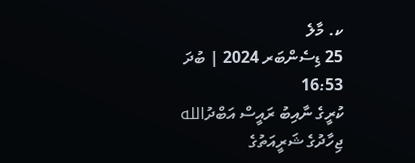ކ. މާލެ
25 ޑިސެންބަރ 2024 | ބުދަ 16:53
ކުރީގެ ނާއިބު ރައީސް އަބްދުالله ޖިހާދުގެ ޝަރީއަތުގެ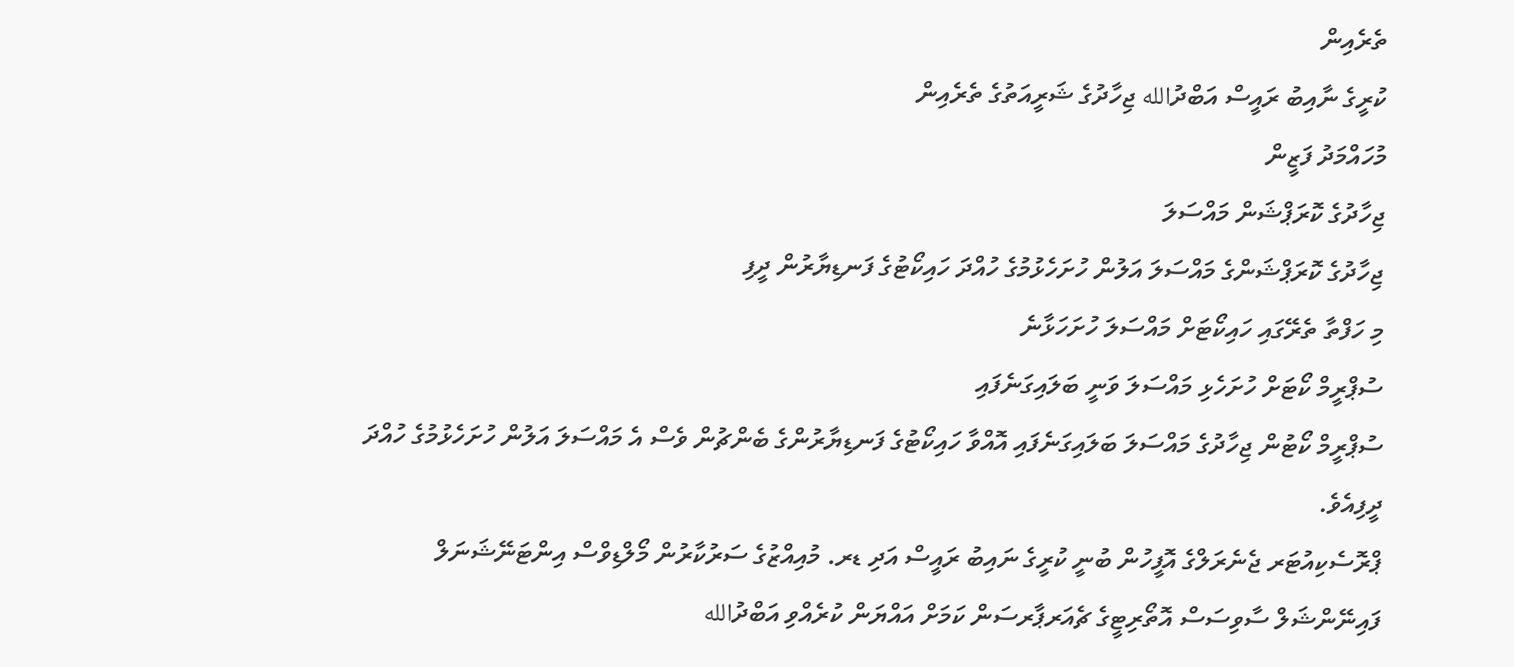ތެރެއިން
ކުރީގެ ނާއިބު ރައީސް އަބްދުالله ޖިހާދުގެ ޝަރީއަތުގެ ތެރެއިން
މުހައްމަދު ފަޒީން
ޖިހާދުގެ ކޮރަޕްޝަން މައްސަލަ
ޖިހާދުގެ ކޮރަޕްޝަންގެ މައްސަލަ އަލުން ހުށަހެޅުމުގެ ހުއްދަ ހައިކޯޓުގެ ފަނޑިޔާރުން ދީފި
މި ހަފްތާ ތެރޭގައި ހައިކޯޓަށް މައްސަލަ ހުށަހަޅާނެ
ސުޕްރީމް ކޯޓަށް ހުށަހެޅި މައްސަލަ ވަނީ ބަލައިގަނެފައި
ސުޕްރީމް ކޯޓުން ޖިހާދުގެ މައްސަލަ ބަލައިގަނެފައި އޮއްވާ ހައިކޯޓުގެ ފަނޑިޔާރުންގެ ބެންޗުން ވެސް އެ މައްސަލަ އަލުން ހުށަހެޅުމުގެ ހުއްދަ ދީފިއެވެ.
ޕްރޮސެކިއުޓަރ ޖެނެރަލްގެ އޮފީހުން ބުނީ ކުރީގެ ނައިބު ރައީސް އަދި ޑރ. މުއިއްޒުގެ ސަރުކާރުން މޯލްޑިވްސް އިންޓަނޭޝަނަލް ފައިނޭންޝަލް ސާވިސަސް އޮތޯރިޓީގެ ޗެއަރޕާރސަން ކަމަށް އައްޔަން ކުރެއްވި އަބްދުالله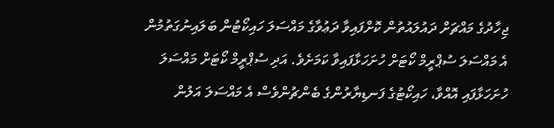ޖިހާދުގެ މައްޗަށް ދައުލައުތުން ކޮށްފައިވާ ދަޢުވާގެ މައްސަލަ ހައިކޯޓުން ބަލައިނުގަތުމުން އެ މައްސަލަ ސުޕްރީމް ކޯޓަށް ހުށަހަޅާފައިވާ ކަމަށެވެ. އަދި ސުޕްރީމް ކޯޓަށް މައްސަލަ ހުށަހަޅާފައި އޮއްވާ، ހައިކޯޓުގެ ފަނޑިޔާރުންގެ ބެންޗުންވެސް އެ މައްސަލަ އަލުން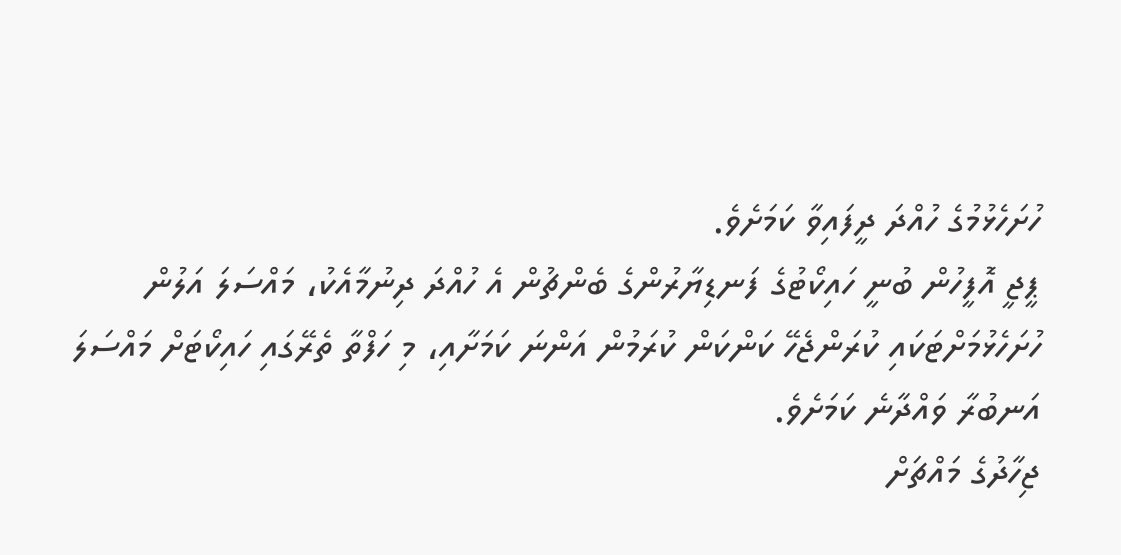ހުށަހެޅުމުގެ ހުއްދަ ދީފައިވާ ކަމަށެވެ.
ޕީޖީ އޮފީހުން ބުނީ ހައިކޯޓުގެ ފަނޑިޔާރުންގެ ބެންޗުން އެ ހުއްދަ ދިނުމާއެކު، މައްސަލަ އަލުން ހުށަހެޅުމަށްޓަކައި ކުރަންޖެހޭ ކަންކަން ކުރަމުން އަންނަ ކަމަށާއި، މި ހަފްތާ ތެރޭގައި ހައިކޯޓަށް މައްސަލަ އަނބުރާ ވައްދާނެ ކަމަށެވެ.
ޖިހާދުގެ މައްޗަށް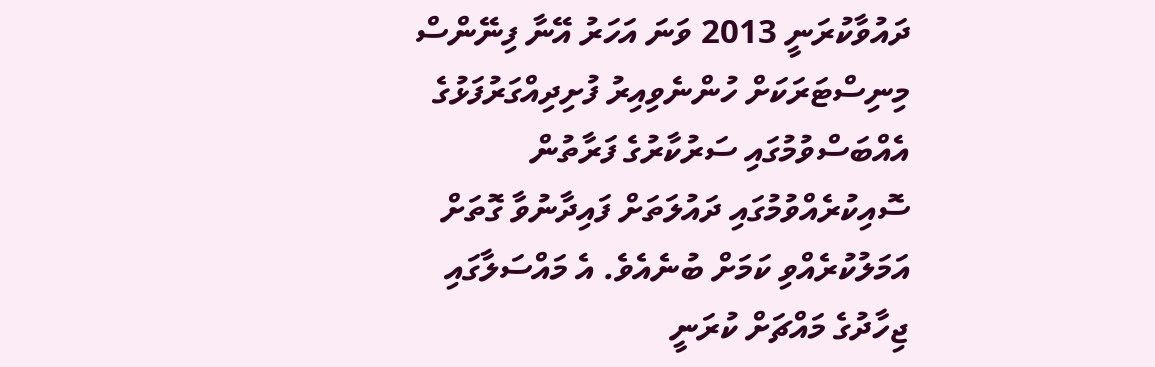ދައުވާކުރަނީ 2013 ވަނަ އަހަރު އޭނާ ފިނޭންސް މިނިސްޓަރަކަށް ހުންނެވިއިރު ފުށިދިއްގަރުފަޅުގެ އެއްބަސްވުމުގައި ސަރުކާރުގެ ފަރާތުން ސޮއިކުރެއްވުމުގައި ދައުލަތަށް ފައިދާނުވާ ގޮތަށް އަމަލުކުރެއްވި ކަމަށް ބުނެއެވެ. އެ މައްސަލާގައި ޖިހާދުގެ މައްޗަށް ކުރަނީ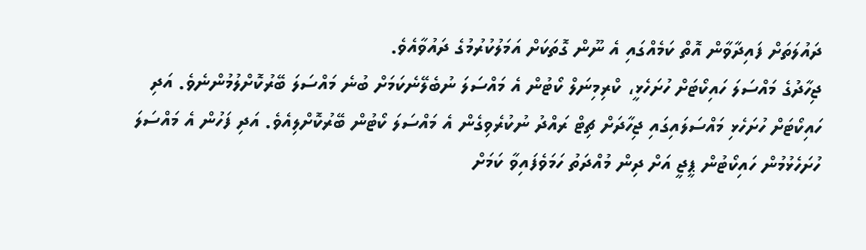ދައުލަތަށް ފައިދާވާން އޮތް ކަމެއްގައި އެ ނޫން ގޮތަކަށް އަމަލުކުރުމުގެ ދައުވާއެވެ.
ޖިހާދުގެ މައްސަލަ ހައިކޯޓަށް ހުށަހެޅީ، ކްރިމިނަލް ކޯޓުން އެ މައްސަލަ ނުބެލޭނެކަމަށް ބުނެ މައްސަލަ ބޭރުކޮށްލުމުންނެވެ. އަދި ހައިކޯޓަށް ހުށަހެޅި މައްސަލައިގައި ޖިހާދަށް ޗިޓް ރައްދު ނުކުރެވިގެން އެ މައްސަލަ ކޯޓުން ބޭރުކޮށްލިއެވެ. އަދި ފަހުން އެ މައްސަލަ ހުށަހެޅުމުން ހައިކޯޓުން ޕީޖީ އަށް ދިން މުއްދަތު ހަމަވެފައިވާ ކަމަށް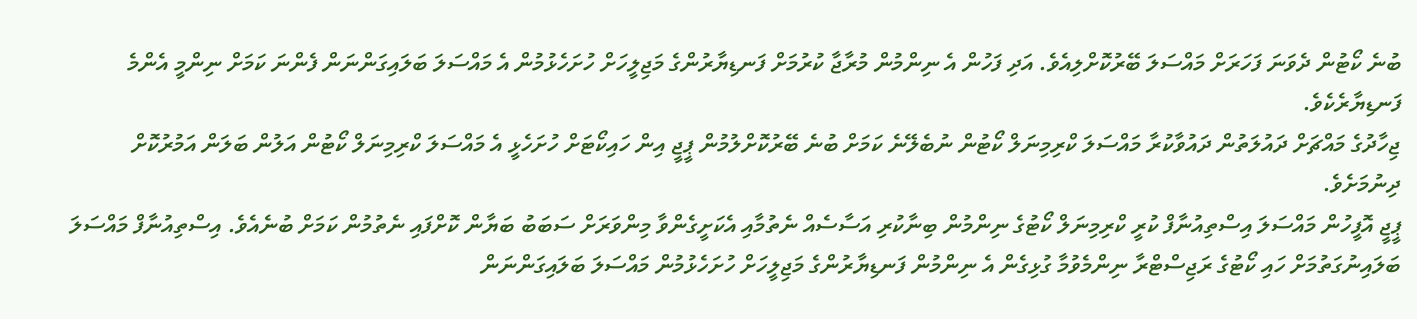ބުނެ ކޯޓުން ދެވަނަ ފަހަރަށް މައްސަލަ ބޭރުކޮށްލިއެވެ. އަދި ފަހުން އެ ނިންމުން މުރާޖާ ކުރުމަށް ފަނޑިޔާރުންގެ މަޖިލީހަށް ހުށަހެޅުމުން އެ މައްސަލަ ބަލައިގަންނަން ފެންނަ ކަމަށް ނިންމީ އެންމެ ފަނޑިޔާރެކެވެ.
ޖިހާދުގެ މައްޗަށް ދައުލަތުން ދައުވާކުރާ މައްސަލަ ކްރިމިނަލް ކޯޓުން ނުބެލޭނެ ކަމަށް ބުނެ ބޭރުކޮށްލުމުން ޕީޖީ އިން ހައިކޯޓަށް ހުށަހެޅީ އެ މައްސަލަ ކްރިމިނަލް ކޯޓުން އަލުން ބަލަން އަމުރުކޮށް ދިނުމަށެވެ.
ޕީޖީ އޮފީހުން މައްސަލަ އިސްތިއުނާފް ކުރީ ކްރިމިނަލް ކޯޓުގެ ނިންމުން ބިނާކުރި އަސާސެއް ނެތުމާއި އެކަށީގެންވާ މިންވަރަށް ސަބަބު ބަޔާން ކޮށްފައި ނެތުމުން ކަމަށް ބުނެއެވެ. އިސްތިއުނާފް މައްސަލަ ބަލައިނުގަތުމަށް ހައި ކޯޓުގެ ރަޖިސްޓްރާ ނިންމެވުމާ ގުޅިގެން އެ ނިންމުން ފަނޑިޔާރުންގެ މަޖިލީހަށް ހުށަހެޅުމުން މައްސަލަ ބަލައިގަންނަން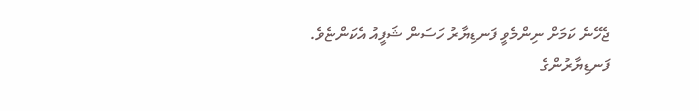ޖެހޭނެ ކަމަށް ނިންމެވީ ފަނޑިޔާރު ހަސަން ޝަފީއު އެކަންޏެވެ.
ފަނޑިޔާރުންގެ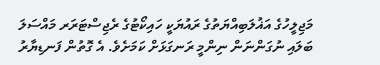މަޖިލީހުގެ އަޣުލަބިއްޔަތުގެ ރައުޔަކީ ހައިކޯޓުގެ ރެޖިސްޓަރަރ މައްސަލަ ބަލައި ނުގަންނަން ނިންމީ ރަނގަޅަށް ކަމަށެވެ. އެ ގޮތުން ފަނޑިޔާރު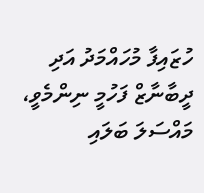ހުޒައިފާ މުހައްމަދު އަދި ދީބާނާޒް ފަހުމީ ނިންމެވީ، މައްސަލަ ބަލައި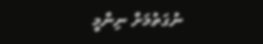ނުގަތުމަށް ނިންމީ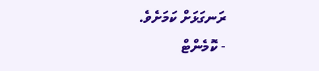ރަނގަޅަށް ކަމަށެވެ.
- ކޮމެންޓް